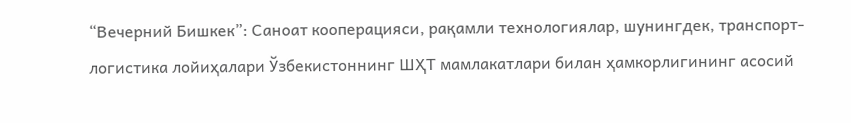“Вечерний Бишкек”: Саноат кооперацияси, рақамли технологиялар, шунингдек, транспорт-логистика лойиҳалари Ўзбекистоннинг ШҲТ мамлакатлари билан ҳамкорлигининг асосий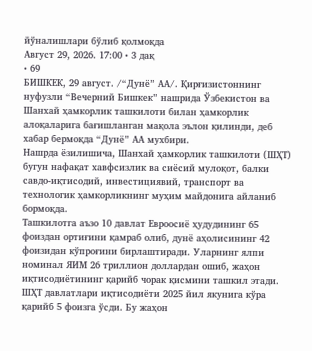йўналишлари бўлиб қолмоқда
Август 29, 2026. 17:00 • 3 дақ
• 69
БИШКЕК, 29 август. /“Дунё” АА/. Қирғизистоннинг нуфузли “Вечерний Бишкек” нашрида Ўзбекистон ва Шанхай ҳамкорлик ташкилоти билан ҳамкорлик алоқаларига бағишланган мақола эълон қилинди, деб хабар бермоқда “Дунё” АА мухбири.
Нашрда ёзилишича, Шанхай ҳамкорлик ташкилоти (ШҲТ) бугун нафақат хавфсизлик ва сиёсий мулоқот, балки савдо-иқтисодий, инвестициявий, транспорт ва технологик ҳамкорликнинг муҳим майдонига айланиб бормоқда.
Ташкилотга аъзо 10 давлат Евроосиё ҳудудининг 65 фоиздан ортиғини қамраб олиб, дунё аҳолисининг 42 фоизидан кўпроғини бирлаштиради. Уларнинг ялпи номинал ЯИМ 26 триллион доллардан ошиб, жаҳон иқтисодиётининг қарийб чорак қисмини ташкил этади.
ШҲТ давлатлари иқтисодиёти 2025 йил якунига кўра қарийб 5 фоизга ўсди. Бу жаҳон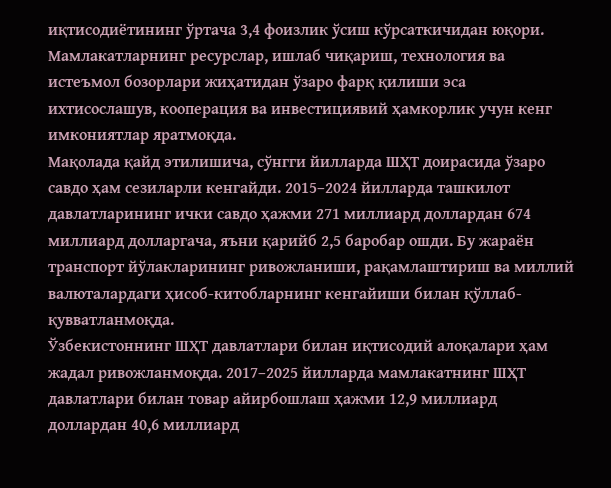иқтисодиётининг ўртача 3,4 фоизлик ўсиш кўрсаткичидан юқори. Мамлакатларнинг ресурслар, ишлаб чиқариш, технология ва истеъмол бозорлари жиҳатидан ўзаро фарқ қилиши эса ихтисослашув, кооперация ва инвестициявий ҳамкорлик учун кенг имкониятлар яратмоқда.
Мақолада қайд этилишича, сўнгги йилларда ШҲТ доирасида ўзаро савдо ҳам сезиларли кенгайди. 2015–2024 йилларда ташкилот давлатларининг ички савдо ҳажми 271 миллиард доллардан 674 миллиард долларгача, яъни қарийб 2,5 баробар ошди. Бу жараён транспорт йўлакларининг ривожланиши, рақамлаштириш ва миллий валюталардаги ҳисоб-китобларнинг кенгайиши билан қўллаб-қувватланмоқда.
Ўзбекистоннинг ШҲТ давлатлари билан иқтисодий алоқалари ҳам жадал ривожланмоқда. 2017–2025 йилларда мамлакатнинг ШҲТ давлатлари билан товар айирбошлаш ҳажми 12,9 миллиард доллардан 40,6 миллиард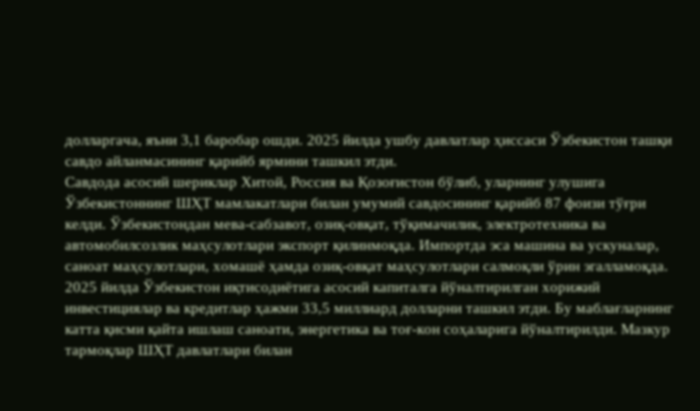долларгача, яъни 3,1 баробар ошди. 2025 йилда ушбу давлатлар ҳиссаси Ўзбекистон ташқи савдо айланмасининг қарийб ярмини ташкил этди.
Савдода асосий шериклар Хитой, Россия ва Қозоғистон бўлиб, уларнинг улушига Ўзбекистоннинг ШҲТ мамлакатлари билан умумий савдосининг қарийб 87 фоизи тўғри келди. Ўзбекистондан мева-сабзавот, озиқ-овқат, тўқимачилик, электротехника ва автомобилсозлик маҳсулотлари экспорт қилинмоқда. Импортда эса машина ва ускуналар, саноат маҳсулотлари, хомашё ҳамда озиқ-овқат маҳсулотлари салмоқли ўрин эгалламоқда.
2025 йилда Ўзбекистон иқтисодиётига асосий капиталга йўналтирилган хорижий инвестициялар ва кредитлар ҳажми 33,5 миллиард долларни ташкил этди. Бу маблағларнинг катта қисми қайта ишлаш саноати, энергетика ва тоғ-кон соҳаларига йўналтирилди. Мазкур тармоқлар ШҲТ давлатлари билан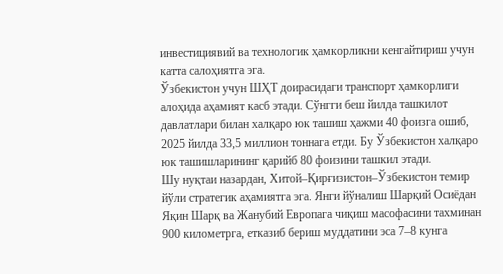инвестициявий ва технологик ҳамкорликни кенгайтириш учун катта салоҳиятга эга.
Ўзбекистон учун ШҲТ доирасидаги транспорт ҳамкорлиги алоҳида аҳамият касб этади. Сўнгги беш йилда ташкилот давлатлари билан халқаро юк ташиш ҳажми 40 фоизга ошиб, 2025 йилда 33,5 миллион тоннага етди. Бу Ўзбекистон халқаро юк ташишларининг қарийб 80 фоизини ташкил этади.
Шу нуқтаи назардан, Хитой–Қирғизистон–Ўзбекистон темир йўли стратегик аҳамиятга эга. Янги йўналиш Шарқий Осиёдан Яқин Шарқ ва Жанубий Европага чиқиш масофасини тахминан 900 километрга, етказиб бериш муддатини эса 7–8 кунга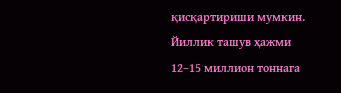қисқартириши мумкин. Йиллик ташув ҳажми 12–15 миллион тоннага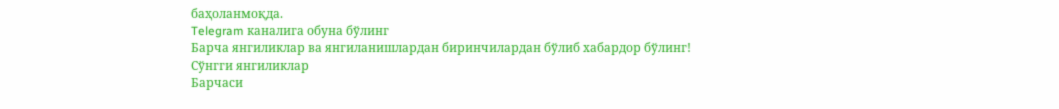баҳоланмоқда.
Telegram каналига обуна бўлинг
Барча янгиликлар ва янгиланишлардан биринчилардан бўлиб хабардор бўлинг!
Сўнгги янгиликлар
Барчаси